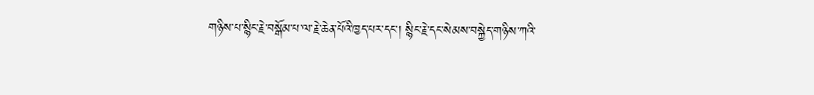གཉིས་པ་སྙིང་རྗེ་བསྒོམ་པ་ལ་རྗེ་ཆེན་པོའི་ཁྱད་པར་དང་། སྙིང་རྗེ་དང་སེམས་བསྐྱེད་གཉིས་ཀའི་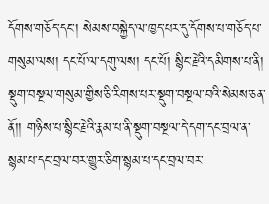དོགས་གཅོད་དང་། སེམས་བསྐྱེད་ལ་ཁྱད་པར་དུ་དོགས་པ་གཅོད་པ་གསུམ་ལས། དང་པོ་ལ་དགུ་ལས། དང་པོ། སྙིང་རྗེའི་དམིགས་པ་ནི། སྡུག་བསྔལ་གསུམ་གྱིས་ཅི་རིགས་པར་སྡུག་བསྔལ་བའི་སེམས་ཅན་ནོ།། གཉིས་པ་སྙིང་རྗེའི་རྣམ་པ་ནི་སྡུག་བསྔལ་དེ་དག་དང་བྲལ་ན་སྙམ་པ་དང་བྲལ་བར་གྱུར་ཅིག་སྙམ་པ་དང་བྲལ་བར་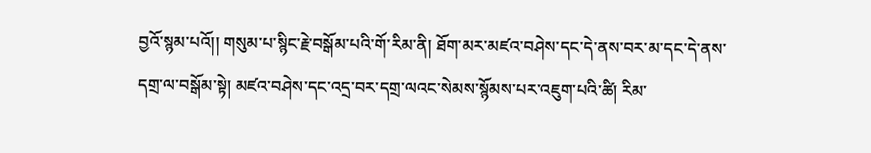བྱའོ་སྙམ་པའོ།། གསུམ་པ་སྙིང་རྗེ་བསྒོམ་པའི་གོ་རིམ་ནི། ཐོག་མར་མཛའ་བཤེས་དང་དེ་ནས་བར་མ་དང་དེ་ནས་དགྲ་ལ་བསྒོམ་སྟེ། མཛའ་བཤེས་དང་འདྲ་བར་དགྲ་ལའང་སེམས་སྙོམས་པར་འཇུག་པའི་ཚི། རིམ་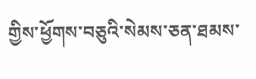གྱིས་ཕྱོགས་བཅུའི་སེམས་ཅན་ཐམས་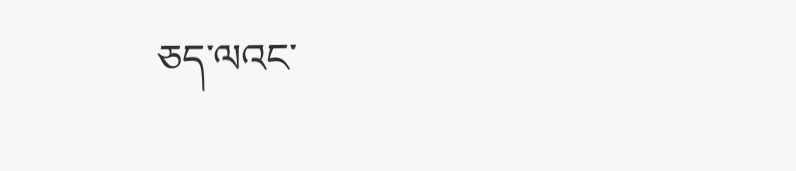ཅད་ལའང་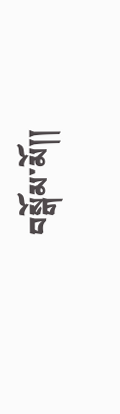བསྒོམ་མོ།།